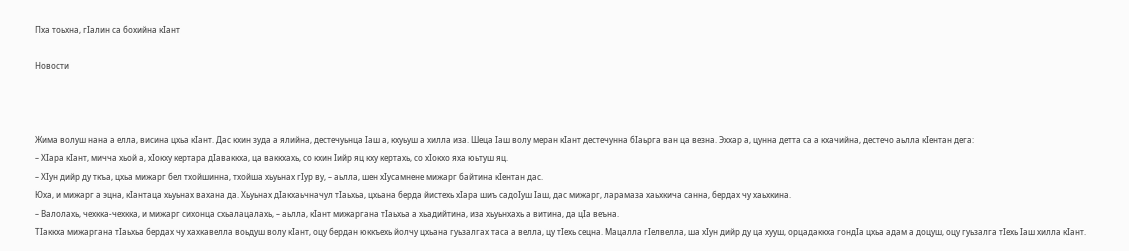Пха тоьхна, гIалин са бохийна кIант

Новости



Жима волуш нана а елла, висина цхьа кIант. Дас кхин зуда а ялийна, дестечуьнца Iаш а, кхуьуш а хилла иза. Шеца Iаш волу меран кIант дестечунна бIаьрга ван ца везна. Эххар а, цунна детта са а кхачийна, дестечо аьлла кIентан дега:
– ХIара кIант, мичча хьой а, хIокху кертара дIаваккха, ца ваккхахь, со кхин Iийр яц кху кертахь, со хIокхо яха юьтуш яц.
– ХIун дийр ду ткъа, цхьа мижарг бел тхойшинна, тхойша хьуьнах гIур ву, – аьлла, шен хIусамнене мижарг байтина кIентан дас.
Юха, и мижарг а эцна, кIантаца хьуьнах вахана да. Хьуьнах дIакхаьчначул тIаьхьа, цхьана берда йистехь хIара шиъ садоIуш Iаш, дас мижарг, ларамаза хаьхкича санна, бердах чу хаьхкина.
– Валолахь, чехкка-чехкка, и мижарг сихонца схьалацалахь, – аьлла, кIант мижаргана тIаьхьа а хьадийтина, иза хьуьнхахь а витина, да цIа веъна.
ТIаккха мижаргана тIаьхьа бердах чу хахкавелла воьдуш волу кIант, оцу бердан юккъехь йолчу цхьана гуьзалгах таса а велла, цу тIехь сецна. Мацалла гIелвелла, ша хIун дийр ду ца хууш, орцадаккха гондIа цхьа адам а доцуш, оцу гуьзалга тIехь Iаш хилла кIант.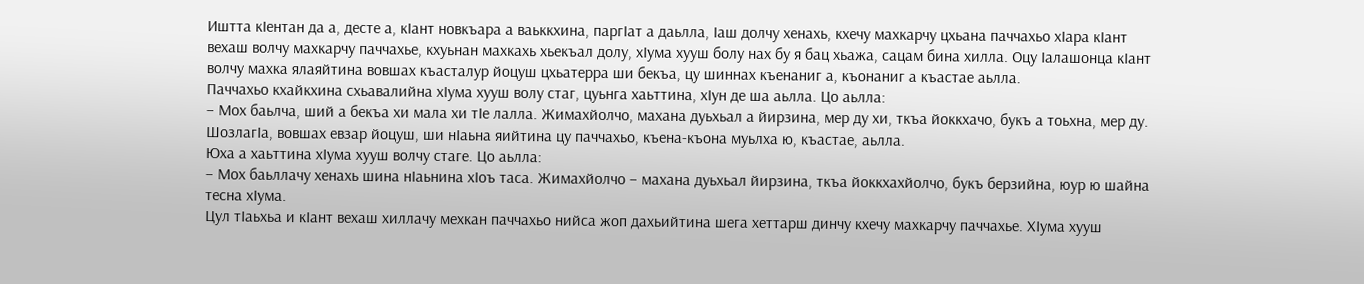Иштта кIентан да а, десте а, кIант новкъара а ваьккхина, паргIат а даьлла, Iаш долчу хенахь, кхечу махкарчу цхьана паччахьо хIара кIант вехаш волчу махкарчу паччахье, кхуьнан махкахь хьекъал долу, хIума хууш болу нах бу я бац хьажа, сацам бина хилла. Оцу Iалашонца кIант волчу махка ялаяйтина вовшах къасталур йоцуш цхьатерра ши бекъа, цу шиннах къенаниг а, къонаниг а къастае аьлла.
Паччахьо кхайкхина схьавалийна хIума хууш волу стаг, цуьнга хаьттина, хIун де ша аьлла. Цо аьлла:
– Мох баьлча, ший а бекъа хи мала хи тIе лалла. Жимахйолчо, махана дуьхьал а йирзина, мер ду хи, ткъа йоккхачо, букъ а тоьхна, мер ду.
ШозлагIа, вовшах евзар йоцуш, ши нIаьна яийтина цу паччахьо, къена-къона муьлха ю, къастае, аьлла.
Юха а хаьттина хIума хууш волчу стаге. Цо аьлла:
– Мох баьллачу хенахь шина нIаьнина хIоъ таса. Жимахйолчо – махана дуьхьал йирзина, ткъа йоккхахйолчо, букъ берзийна, юур ю шайна тесна хIума.
Цул тIаьхьа и кIант вехаш хиллачу мехкан паччахьо нийса жоп дахьийтина шега хеттарш динчу кхечу махкарчу паччахье. ХIума хууш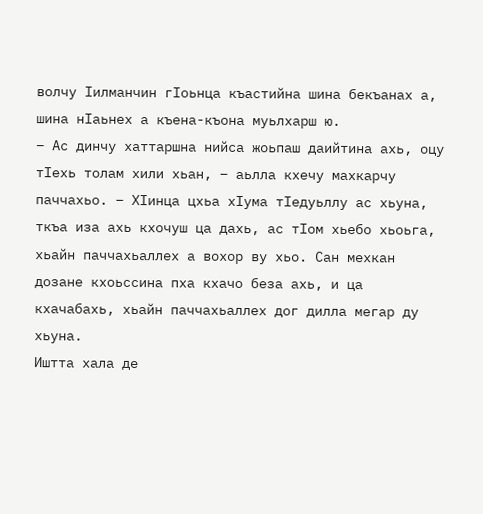волчу Iилманчин гIоьнца къастийна шина бекъанах а, шина нIаьнех а къена-къона муьлхарш ю.
– Ас динчу хаттаршна нийса жоьпаш даийтина ахь, оцу тIехь толам хили хьан, – аьлла кхечу махкарчу паччахьо. – ХIинца цхьа хIума тIедуьллу ас хьуна, ткъа иза ахь кхочуш ца дахь, ас тIом хьебо хьоьга, хьайн паччахьаллех а вохор ву хьо. Сан мехкан дозане кхоьссина пха кхачо беза ахь, и ца кхачабахь, хьайн паччахьаллех дог дилла мегар ду хьуна.
Иштта хала де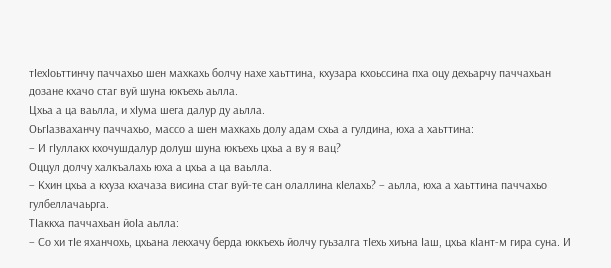тIехIоьттинчу паччахьо шен махкахь болчу нахе хаьттина, кхузара кхоьссина пха оцу дехьарчу паччахьан дозане кхачо стаг вуй шуна юкъехь аьлла.
Цхьа а ца ваьлла, и хIума шега далур ду аьлла.
ОьгIазваханчу паччахьо, массо а шен махкахь долу адам схьа а гулдина, юха а хаьттина:
– И гIуллакх кхочушдалур долуш шуна юкъехь цхьа а ву я вац?
Оццул долчу халкъалахь юха а цхьа а ца ваьлла.
– Кхин цхьа а кхуза кхачаза висина стаг вуй-те сан олаллина кIелахь? – аьлла, юха а хаьттина паччахьо гулбеллачаьрга.
ТIаккха паччахьан йоIа аьлла:
– Со хи тIе яханчохь, цхьана лекхачу берда юккъехь йолчу гуьзалга тIехь хиъна Iаш, цхьа кIант-м гира суна. И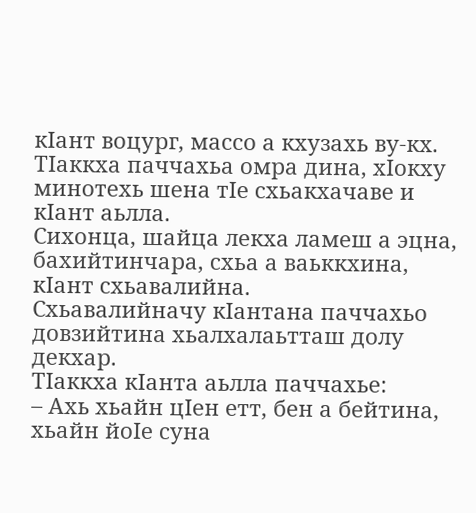кIант воцург, массо а кхузахь ву-кх.
ТIаккха паччахьа омра дина, хIокху минотехь шена тIе схьакхачаве и кIант аьлла.
Сихонца, шайца лекха ламеш а эцна, бахийтинчара, схьа а ваьккхина, кIант схьавалийна.
Схьавалийначу кIантана паччахьо довзийтина хьалхалаьтташ долу декхар.
ТIаккха кIанта аьлла паччахье:
– Ахь хьайн цIен етт, бен а бейтина, хьайн йоIе суна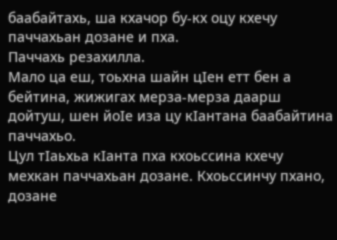баабайтахь, ша кхачор бу-кх оцу кхечу паччахьан дозане и пха.
Паччахь резахилла.
Мало ца еш, тоьхна шайн цIен етт бен а бейтина, жижигах мерза-мерза даарш дойтуш, шен йоIе иза цу кIантана баабайтина паччахьо.
Цул тIаьхьа кIанта пха кхоьссина кхечу мехкан паччахьан дозане. Кхоьссинчу пхано, дозане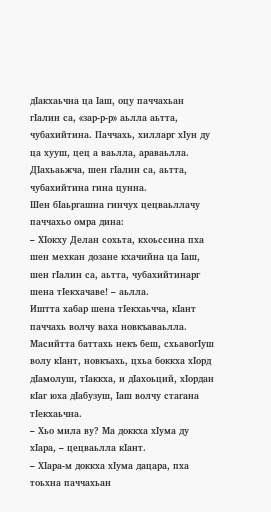дIакхаьчна ца Iаш, оцу паччахьан гIалин са, «зар-р-р» аьлла аьтта, чубахийтина. Паччахь, хилларг хIун ду ца хууш, цец а ваьлла, араваьлла. ДIахьаьжча, шен гIалин са, аьтта, чубахийтина гина цунна.
Шен бIаьргашна гинчух цецваьллачу паччахьо омра дина:
– ХIокху Делан сохьта, кхоьссина пха шен мехкан дозане кхачийна ца Iаш, шен гIалин са, аьтта, чубахийтинарг шена тIекхачаве! – аьлла.
Иштта хабар шена тIекхаьчча, кIант паччахь волчу ваха новкъаваьлла.
Масийтта баттахь некъ беш, схьавогIуш волу кIант, новкъахь, цхьа боккха хIорд дIамолуш, тIаккха, и дIахоьций, хIордан кIаг юха дIабузуш, Iаш волчу стагана тIекхаьчна.
– Хьо мила ву? Ма доккха хIума ду хIара, – цецваьлла кIант.
– ХIара-м доккха хIума дацара, пха тоьхна паччахьан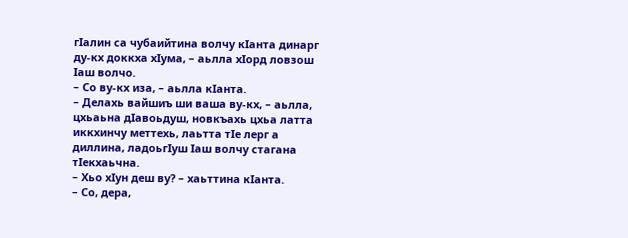гIалин са чубаийтина волчу кIанта динарг ду-кх доккха хIума, – аьлла хIорд ловзош Iаш волчо.
– Со ву-кх иза, – аьлла кIанта.
– Делахь вайшиъ ши ваша ву-кх, – аьлла, цхьаьна дIавоьдуш, новкъахь цхьа латта иккхинчу меттехь, лаьтта тIе лерг а диллина, ладоьгIуш Iаш волчу стагана тIекхаьчна.
– Хьо хIун деш ву? – хаьттина кIанта.
– Со, дера,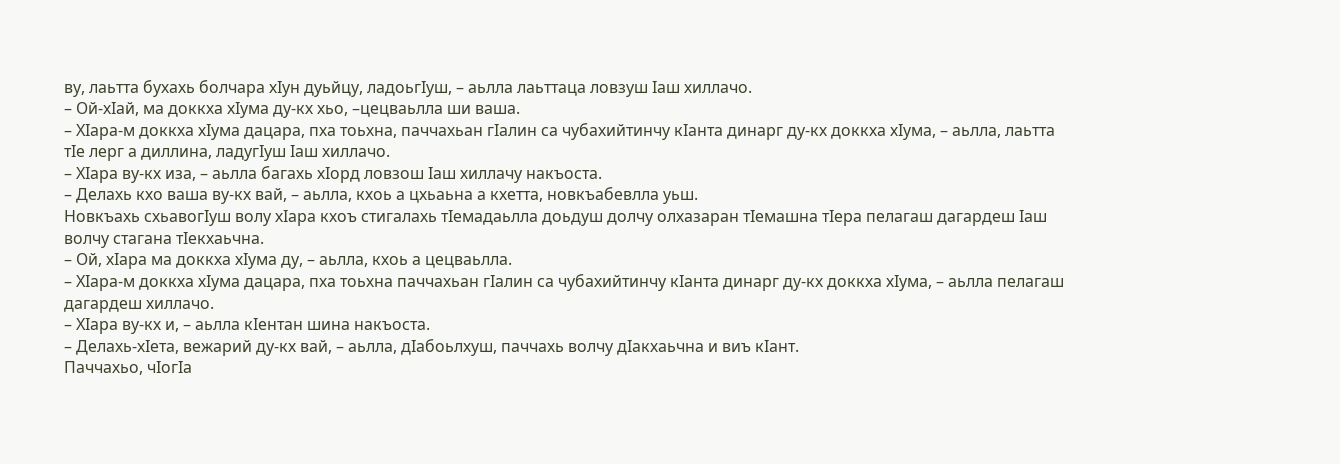ву, лаьтта бухахь болчара хIун дуьйцу, ладоьгIуш, – аьлла лаьттаца ловзуш Iаш хиллачо.
– Ой-хIай, ма доккха хIума ду-кх хьо, –цецваьлла ши ваша.
– ХIара-м доккха хIума дацара, пха тоьхна, паччахьан гIалин са чубахийтинчу кIанта динарг ду-кх доккха хIума, – аьлла, лаьтта тIе лерг а диллина, ладугIуш Iаш хиллачо.
– ХIара ву-кх иза, – аьлла багахь хIорд ловзош Iаш хиллачу накъоста.
– Делахь кхо ваша ву-кх вай, – аьлла, кхоь а цхьаьна а кхетта, новкъабевлла уьш.
Новкъахь схьавогIуш волу хIара кхоъ стигалахь тIемадаьлла доьдуш долчу олхазаран тIемашна тIера пелагаш дагардеш Iаш волчу стагана тIекхаьчна.
– Ой, хIара ма доккха хIума ду, – аьлла, кхоь а цецваьлла.
– ХIара-м доккха хIума дацара, пха тоьхна паччахьан гIалин са чубахийтинчу кIанта динарг ду-кх доккха хIума, – аьлла пелагаш дагардеш хиллачо.
– ХIара ву-кх и, – аьлла кIентан шина накъоста.
– Делахь-хIета, вежарий ду-кх вай, – аьлла, дIабоьлхуш, паччахь волчу дIакхаьчна и виъ кIант.
Паччахьо, чIогIа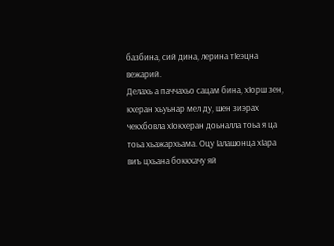базбина, сий дина, лерина тIеэцна вежарий.
Делахь а паччахьо сацам бина, хIорш зен, кхеран хьуьнар мел ду, шен зиэрах чекхбовла хIокхеран доьналла тоьа я ца тоьа хьажархьама. Оцу Iалашонца хIара виъ цхьана боккхачу яй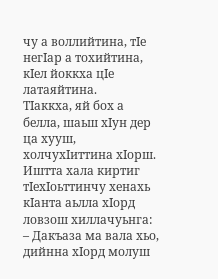чу а воллийтина, тIе негIар а тохийтина, кIел йоккха цIе латаяйтина.
ТIаккха, яй бох а белла, шаьш хIун дер ца хууш, холчухIиттина хIорш. Иштта хала киртиг тIехIоьттинчу хенахь кIанта аьлла хIорд ловзош хиллачуьнга:
– Дакъаза ма вала хьо, дийнна хIорд молуш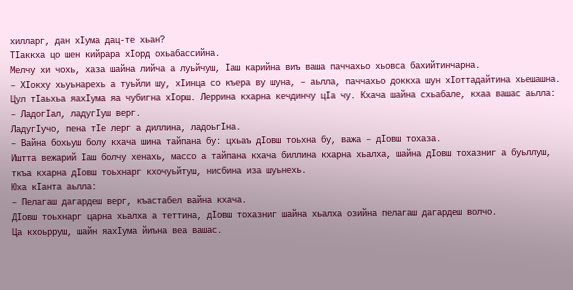хилларг, дан хIума дац-те хьан?
ТIаккха цо шен кийрара хIорд охьабассийна.
Мелчу хи чохь, хаза шайна лийча а луьйчуш, Iаш карийна виъ ваша паччахьо хьовса бахийтинчарна.
– ХIокху хьуьнарехь а туьйли шу, хIинца со къера ву шуна, – аьлла, паччахьо доккха шун хIоттадайтина хьешашна.
Цул тIаьхьа яахIума яа чубигна хIорш. Леррина кхарна кечдинчу цIа чу. Кхача шайна схьабале, кхаа вашас аьлла:
– ЛадогIал, ладугIуш верг.
ЛадугIучо, пена тIе лерг а диллина, ладоьгIна.
– Вайна бохьуш болу кхача шина тайпана бу: цхьаъ дIовш тоьхна бу, важа – дIовш тохаза.
Иштта вежарий Iаш болчу хенахь, массо а тайпана кхача биллина кхарна хьалха, шайна дIовш тохазниг а буьллуш, ткъа кхарна дIовш тоьхнарг кхочуьйтуш, нисбина иза шуьнехь.
Юха кIанта аьлла:
– Пелагаш дагардеш верг, къастабел вайна кхача.
ДIовш тоьхнарг царна хьалха а теттина, дIовш тохазниг шайна хьалха озийна пелагаш дагардеш волчо.
Ца кхоьрруш, шайн яахIума йиъна веа вашас.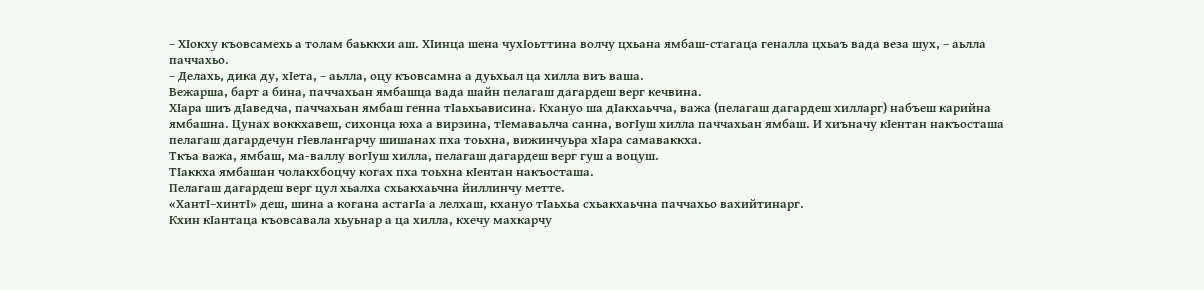– ХIокху къовсамехь а толам баьккхи аш. ХIинца шена чухIоьттина волчу цхьана ямбаш-стагаца геналла цхьаъ вада веза шух, – аьлла паччахьо.
– Делахь, дика ду, хIета, – аьлла, оцу къовсамна а дуьхьал ца хилла виъ ваша.
Вежарша, барт а бина, паччахьан ямбашца вада шайн пелагаш дагардеш верг кечвина.
ХIара шиъ дIаведча, паччахьан ямбаш генна тIаьхьависина. Кхануо ша дIакхаьчча, важа (пелагаш дагардеш хилларг) набъеш карийна ямбашна. Цунах воккхавеш, сихонца юха а вирзина, тIемаваьлча санна, вогIуш хилла паччахьан ямбаш. И хиъначу кIентан накъосташа пелагаш дагардечун гIевлангарчу шишанах пха тоьхна, вижинчуьра хIара самаваккха.
Ткъа важа, ямбаш, ма-валлу вогIуш хилла, пелагаш дагардеш верг гуш а воцуш.
ТIаккха ямбашан чолакхбоцчу когах пха тоьхна кIентан накъосташа.
Пелагаш дагардеш верг цул хьалха схьакхаьчна йиллинчу метте.
«ХантI–хинтI» деш, шина а когана астагIа а лелхаш, кхануо тIаьхьа схьакхаьчна паччахьо вахийтинарг.
Кхин кIантаца къовсавала хьуьнар а ца хилла, кхечу махкарчу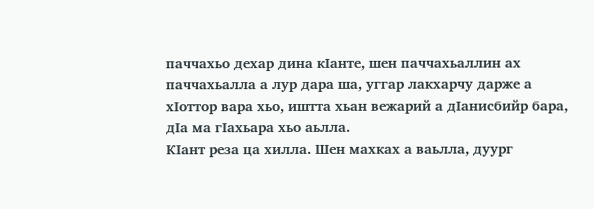паччахьо дехар дина кIанте, шен паччахьаллин ах паччахьалла а лур дара ша, уггар лакхарчу дарже а хIоттор вара хьо, иштта хьан вежарий а дIанисбийр бара, дIа ма гIахьара хьо аьлла.
КIант реза ца хилла. Шен махках а ваьлла, дуург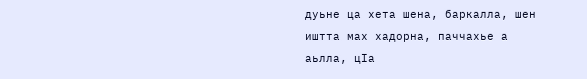дуьне ца хета шена, баркалла, шен иштта мах хадорна, паччахье а аьлла, цIа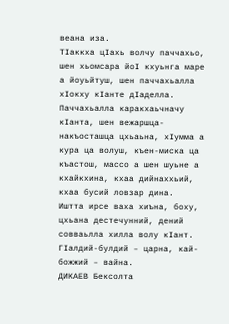веана иза.
ТIаккха цIахь волчу паччахьо, шен хьомсара йоI кхуьнга маре а йоуьйтуш, шен паччахьалла хIокху кIанте дIаделла.
Паччахьалла каракхаьчначу кIанта, шен вежаршца-накъосташца цхьаьна, хIумма а кура ца волуш, къен-миска ца къастош, массо а шен шуьне а кхайкхина, кхаа дийнаххьий, кхаа бусий ловзар дина.
Иштта ирсе ваха хиъна, боху, цхьана дестечунний, дений совваьлла хилла волу кIант.
ГIалдий-булдий – царна, кай-божжий – вайна.
ДИКАЕВ Бексолта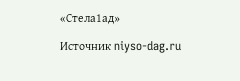«Стела1ад»

Источник niyso-dag.ru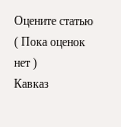Оцените статью
( Пока оценок нет )
Кавказ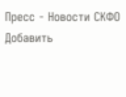Пресс - Новости СКФО
Добавить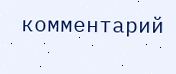комментарий